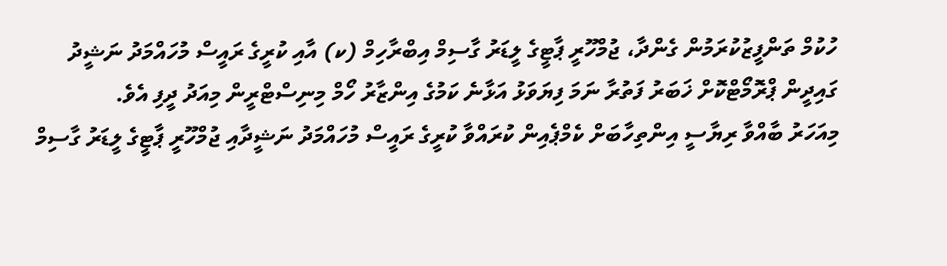ހުކުމް ތަންފީޒުކުރަމުން ގެންދާ، ޖުމްހޫރީ ޕާޓީގެ ލީޑަރު ގާސިމް އިބްރާހިމް (ކ) އާއި ކުރީގެ ރައީސް މުހައްމަދު ނަޝީދު
ގައިދީން ޕްރޮމޯޓްކޮށް ޚަބަރު ފަތުރާ ނަމަ ފިޔަވަޅު އަޅާނެ ކަމުގެ އިންޒާރު ހޯމް މިނިސްޓްރީން މިއަދު ދީފި އެވެ.
މިއަހަރު ބާއްވާ ރިޔާސީ އިންތިހާބަށް ކެމްޕެއިން ކުރައްވާ ކުރީގެ ރައީސް މުހައްމަދު ނަޝީދާއި ޖުމްހޫރީ ޕާޓީގެ ލީޑަރު ގާސިމް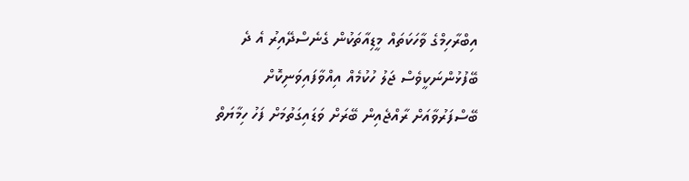އިބްރާހިމްގެ ވާހަކަތައް މީޑިއާތަކުން ގެނެސްދޭއިރު އެ ދެ ބޭފުޅުންނަކީވެސް ޖަލު ހުކުމެއް އިއްވާފައިވަނިކޮށް ބޭސްފަރުވާއަށް ރާއްޖެއިން ބޭރަށް ވަޑައިގަތުމަށް ފަހު ހިމާޔަތް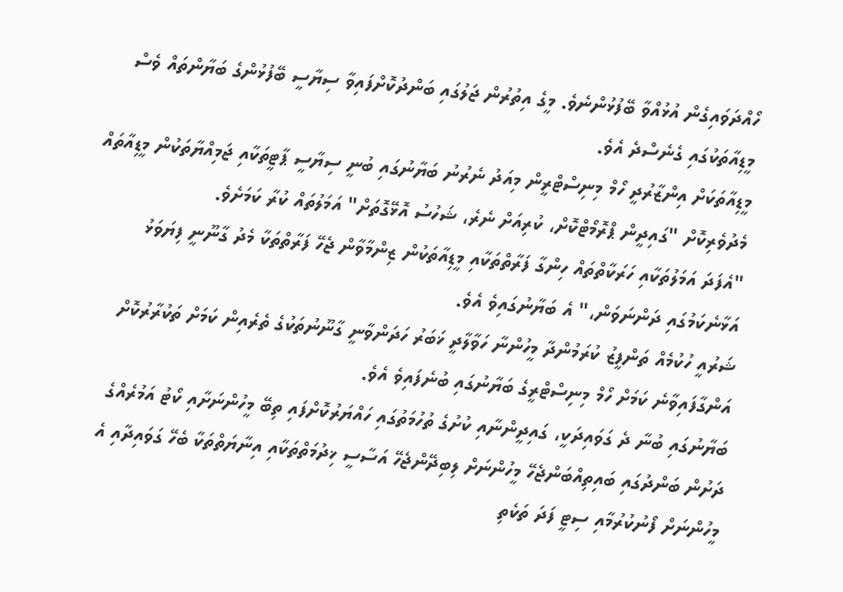ހޯއްދަވައިގެން އުޅުއްވާ ބޭފުޅުންނެވެ. މީގެ އިތުރުން ޖަލުގައި ބަންދުކޮށްފައިވާ ސިޔާސީ ބޭފުޅުންގެ ބަޔާންތައް ވެސް މީޑިއާތަކުގައި ގެނެސްދެ އެވެ.
މީޑިއާތަކަށް އިންޒާރުދީ ހޯމް މިނިސްޓްރީން މިއަދު ނެރުނު ބަޔާނުގައި ބުނީ ސިޔާސީ ޕާޓީތަކާއި ޖަމިއްޔާތަކުން މީޑިއާތައް މެދުވެރިކޮށް "ގައިދީން ޕްރޮމޯޓްކޮށް، ކުރިއަށް ނެރެ، ޝަހުސު އޮޅޭގޮތަށް" އަމަލުތައް ކުރާ ކަމަށެވެ.
"އެފަދަ އަމަލުތަކާއި ހަރަކާތްތައް ހިންގާ ފަރާތްތަކާއި މީޑިއާތަކުން ޒިންމާވާން ޖެހޭ ފަރާތްތަކާ މެދު ގާނޫނީ ފިޔަވަޅު އަޅާނެކަމުގައި ދަންނަވަން،" އެ ބަޔާނުގައިވެ އެވެ.
ޝަރުއީ ހުކުމެއް ތަންފީޒު ކުރަމުންދާ މީހުންނާ ހަވާލާދީ ޚަބަރު ހަދަންވާނީ ގާނޫނުތަކުގެ ތެރެއިން ކަމަށް ތަކުރާރުކޮށް އަންގާފައިވާނެ ކަމަށް ހޯމް މިނިސްޓްރީގެ ބަޔާނުގައި ބުނެފައިވެ އެވެ.
ބަޔާނުގައި ބުނާ ދެ ގަވައިދަކީ، ގައިދީންނާއި ކުށުގެ ތުހުމަތުގައި ހައްޔަރުކޮށްފައި ތިބޭ މީހުންނަށާއި ކޯޓު އަމުރެއްގެ ދަށުން ބަންދުގައި ބައިތިއްބަންޖެހޭ މީހުންނަށް ލިބިދޭންޖެހޭ އަސާސީ ޚިދުމަތްތަކާއި އިނާޔަތްތަކާ ބެހޭ ގަވައިދާއި އެ މީހުންނަށް ފޯނުކުރުމާއި ސިޓީ ފަދަ ތަކެތި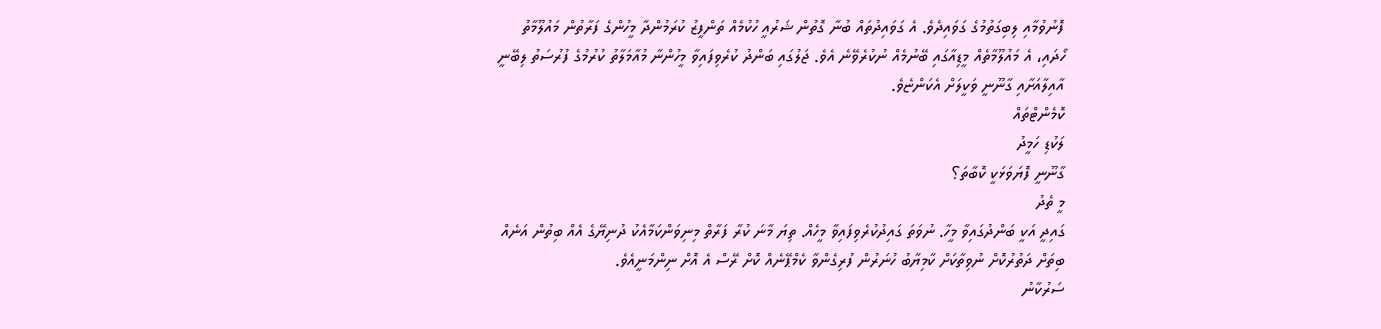ފޮނުވުމާއި ލިބިގަތުމުގެ ގަވައިދެވެ. އެ ގަވައިދުތައް ބުނާ ގޮތުން ޝަރުއީ ހުކުމެއް ތަންފީޒު ކުރަމުންދާ މީހުންގެ ފަރާތުން މައުލޫމާތު ހޯދައި، އެ މައުލޫމާތެއް މީޑިއާގައި ބޭނުމެއް ނުކުރެވޭނެ އެވެ. ޖަލުގައި ބަންދު ކުރެވިފައިވާ މީހުންނާ މުއާމަލާތު ކުރުމުގެ ފުރުސަތު ލިބޭނީ އާއިލާއަށާއި ގާނޫނީ ވަކީލަށް އެކަންޏެވެ.
ކޮމެންޓްތައް
ލަކުޑި ހަމީދު
ގާނޫނީ ފޮޔަވަޅަކީ ކޮބާތަ؟
މީ ތެދު
ގައިދީ އަކީ ބަންދުގައިވާ މީހާ. ނުވަތަ ގައިދުކުރެވިފައިވާ މީހެއް. ތިޔަ މާނަ ކުރާ ފަރާތް މިނިވަންކަމާއެކު ދުނިޔޭގެ އެއް ބިތުން އަނެއް ބިތަށް ދަތުރުކޮށް ނުވިތާކަށް ކާމިޔާބު ހުނަރުން ފުރިގެންވާ ކެމްޕޭނެއް ކޮށް ރޭސް އެ އޮށް ނިންމަނީއެވެ.
ސަރުކާނު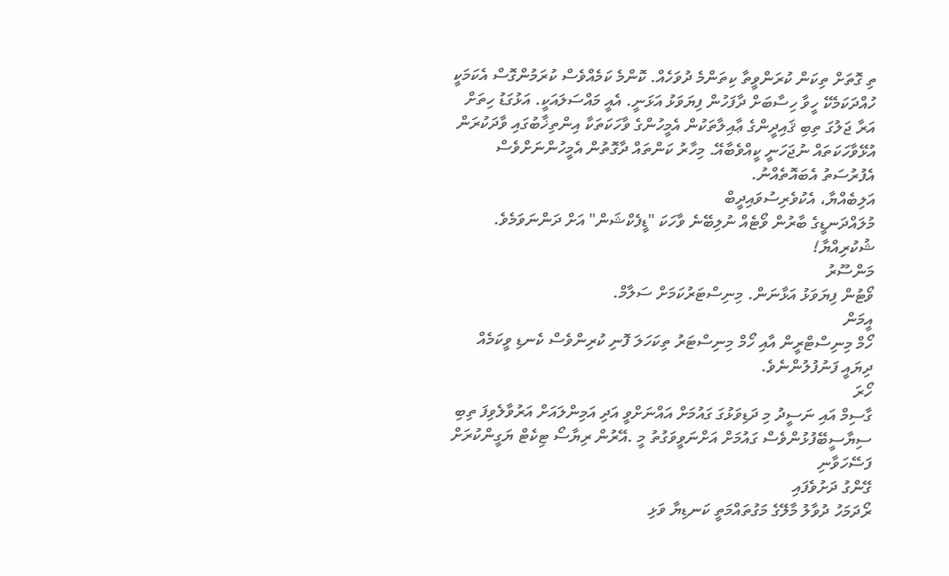ތި ގޮތަށް ތިކަން ކުރަންވީތާ ކިތަންމެ ދުވަހެއް. ކޮންމެ ކަމެއްވެސް ކުރަމުންގޮސް އެކަމަކީ ހުއްދަކަމެކޭ ހީވާ ހިސާބަށް ދާފަހުން ފިޔަވަޅު އަޅަނީ. އެއީ މައްސަލައަކީ. އަޅުގަޑު ހިތަށް އަރާ ޖަލުގަ ތިބި ޤައިދީންގެ ޢާއިލާތަކުން އެމީހުންގެ ވާހަކަތަކާ އިންތިޚާބުގައި ވާދަކުރަން އުޅޭވާހަކަތައް ނުޖަހަނީ ކީއްވެބާއޭ. މިހާރު ކަންތައް ދާގޮތުން އެމީހުންނަށްވެސް އެފުރުސަތު އެބައޮތެއްނު.
އަލިބެއްޔާ، އެކުވެރިސުވައިދީބް
މުލައްދަނޑީގެ ބާރުން ވޯޓެއް ނުލިބޭނެ ވާހަކަ "ޑީފެކްޝަން" އަށް ދަންނަވަމެވެ. ޝުކުރިއްޔާ!
މަންސޫރު
ވޯޓުން ފިޔަވަޅު އަޅާނަން. މިނިސްޓަރުކަމަށް ސަލާމް.
އީމަން
ހޯމް މިނިސްޓްރީން އާއި ހޯމް މިނިސްޓަރު ތިކަހަލަ ފޮނި ކުރިންވެސް ކެނޑި ވީކަމެއް ދިޔައީ ފަނުފުލުންނެވެ.
ހޯރަ
ގާސިމް އައި ނަސީދު މި ދަޑިވަޅުގަ ގައުމަށް އައްނަށްވީ އަދި އަމިންލައަށް އަރުވާލެވިފަ ތިބި ސިޔާސީބޭފުޅުންވެސް ގައުމަށް އަށްނަވީވަގުތު މީ .އޭރުން ރިޔާސޯ ޓިކެޓް ޔަގީންކުރަށް ފަސޭހަވާނި
ގޭންގު ދަށުވެފައި
ރޯދަމަހު ދުވާލު މާލޭގެ މަގުތައްމަތީ ކަނޑިޔާ ވަޅި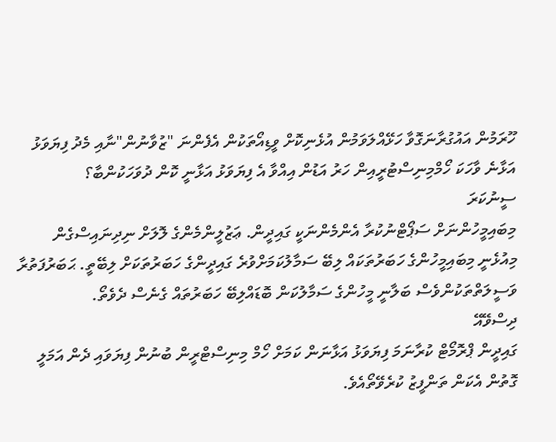ހޫރަމުން އައުގުރާނަގޮވާ ހަޅޭއްލަވަމުން އުޅެނިކޮށް ވީޑިއޯތަކުން އެފެންނަ "ޒުވާނުން"ނާއި މެދު ފިޔަވަޅު އަޅާނެ ވާހަކަ ހޯމްމިނިސްޓުރީއިން ހަރު އަޑުން އިއްވާ އެ ފިޔަވަޅު އަޅާނީ ކޮން ދުވަހަކުންބާ؟
ސީނުކަރަ
މިބައިމީހުންނަށް ސަޕޯޓްނުކުރާ އެންމެންނަކީ ގައިދީން. ޢަޒުލީންމެންގެ ލޮލަށް ނިދިނައިސްގެން މިއުޅެނީ މިބައިމީހުންގެ ހަބަރުތަކައް ލިބޭ ސަމާލުކަމަށްވުރެ ގައިދީންގެ ހަބަރުތަކަށް ލިބޭތީ. ޙަބަރުފަތުރާ ވަސީލަތްތަކުންވެސް ބަލާނީ މީހުންގެ ސަމާލުކަން ބޮޑައްލިބޭ ހަބަރުތައް ގެނެސް ދެވެތޯ.
ދިސްވޭއޭ
ގައިދީން ޕްރޮމޯޓް ކުރާނަމަ ފިޔަވަޅު އަޅާނަން ކަމަށް ހޯމް މިނިސްޓްރީން ބުނުން ފިޔަވައި ދެން އަމަލީ ގޮތުން އެކަން ތަންފީޒު ކުރެވޭތޯއެވެ.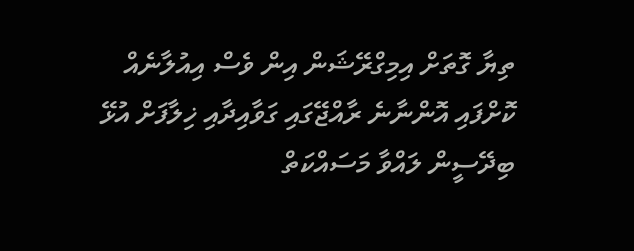ތިޔާ ގޮތަށް އިމިގްރޭޝަން އިން ވެސް އިއުލާނެއް ކޮށްފައި އޮންނާނެ ރާއްޖޭގައި ގަވާއިދާއި ޚިލާފަށް އުޅޭ ބިދޭސީން ލައްވާ މަސައްކަތް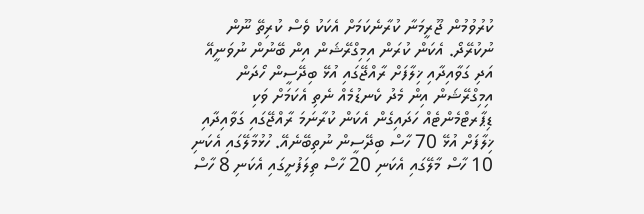ކުރުވުމުން ޖޫރީމަނާ ކުރާނެކަމަށް އެކަކު ވެސް ކުރިތޭ ނޫން ނުކުރޭދޯ. އެކަން ކުރަން އިމިގްރޭޝަން އިން ބޭނުން ނުވަނީއޭ އަދި ގަވާއިދާއި ޚިލާފަށް ރާއްޖޭގައި އުޅޭ ބިދޭސީން ހޯދަން އިމިގްރޭޝަން އިން މެދު ކެނޑުމެއް ނެތި އެކަމަށް ވަކި ޑިޕާރޓްމެންޓެއް ހަދައިގެން އެކަން ކުރާނަމަ ރާއްޖޭގައި ގަވާއިދާއި ޚިލާފަށް އުޅޭ 70 ހާސް ބިދޭސީން ނުތިބޭނެއޭ. ހުޅުމާލޭގައި އެކަނި 10 ހާސް މާލޭގައި އެކަނި 20 ހާސް ތިލަފުށީގައި އެކަނި 8 ހާސް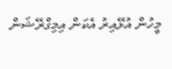މީހުން އުޅޭއިރު އެކަން އިމިގްރޭޝަން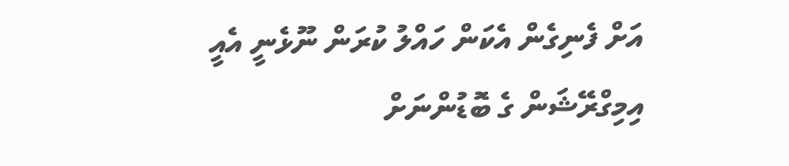އަށް ފެނިގެން އެކަން ހައްލު ކުރަން ނޫޅެނީ އެއީ އިމިގްރޭޝަން ގެ ބޮޑުންނަށް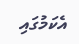އެކަމުގައި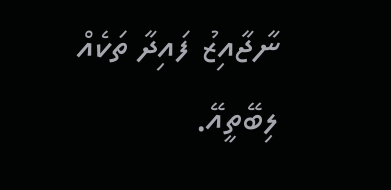ނާޖާއިޒު ފައިދާ ތަކެއް ލިބޭތީއޭ.